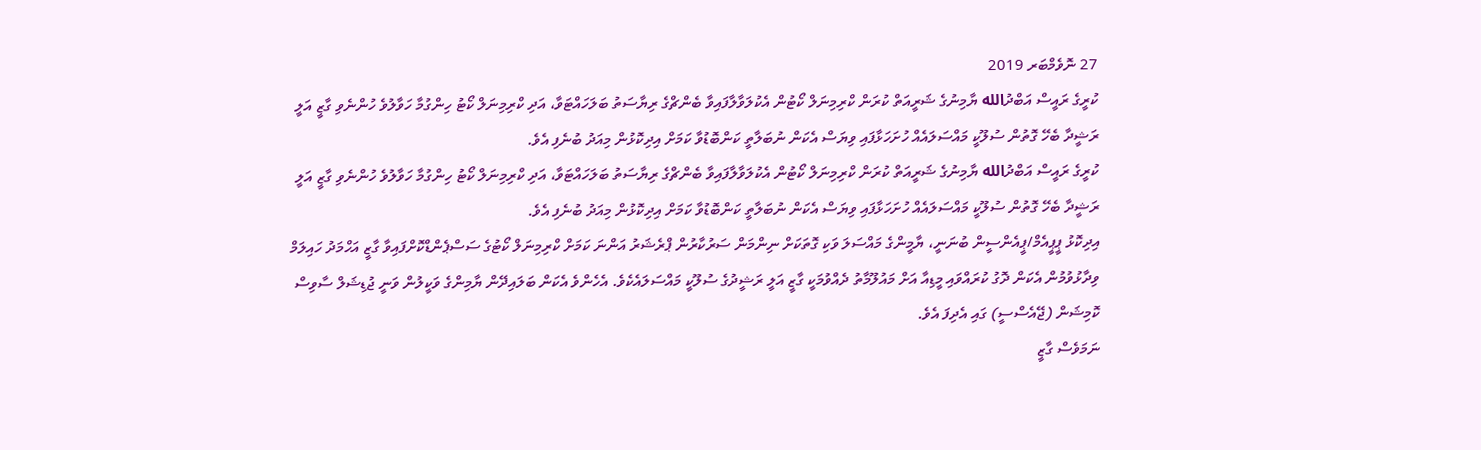27 ނޮވެމްބަރ 2019
ކުރީގެ ރައީސް އަބްދުالله ޔާމިނުގެ ޝަރީއަތް ކުރަން ކްރިމިނަލް ކޯޓުން އެކުލަވާލާފައިވާ ބެންޗްގެ ރިޔާސަތު ބަލަހައްޓަވާ، އަދި ކްރިމިނަލް ކޯޓު ހިންގުމާ ހަވާލުވެ ހުންނެވި ގާޒީ އަލީ ރަޝީދާ ބެހޭ ގޮތުން ސުލޫކީ މައްސަލައެއް ހުށަހަޅާފައި ވިޔަސް އެކަން ނުބަލާތީ ކަންބޮޑުވާ ކަމަށް އިދިކޮޅުން މިއަދު ބުނެފި އެވެ.
ކުރީގެ ރައީސް އަބްދުالله ޔާމިނުގެ ޝަރީއަތް ކުރަން ކްރިމިނަލް ކޯޓުން އެކުލަވާލާފައިވާ ބެންޗްގެ ރިޔާސަތު ބަލަހައްޓަވާ، އަދި ކްރިމިނަލް ކޯޓު ހިންގުމާ ހަވާލުވެ ހުންނެވި ގާޒީ އަލީ ރަޝީދާ ބެހޭ ގޮތުން ސުލޫކީ މައްސަލައެއް ހުށަހަޅާފައި ވިޔަސް އެކަން ނުބަލާތީ ކަންބޮޑުވާ ކަމަށް އިދިކޮޅުން މިއަދު ބުނެފި އެވެ.
އިދިކޮޅު ޕީޕީއެމް/ޕީއެންސީން ބުނަނީ، ޔާމީންގެ މައްސަލަ ވަކި ގޮތަކަށް ނިންމަން ސަރުކާރުން ޕްރެޝަރު އަންނަ ކަމަށް ކްރިމިނަލް ކޯޓުގެ ސަސްޕެންޑްކޮށްފައިވާ ގާޒީ އަހްމަދު ހައިލަމް ވިދާޅުވުމުން އެކަން ދޮގު ކުރައްވައި މީޑިއާ އަށް މައުލޫމާތު ދެއްވުމަކީ ގާޒީ އަލީ ރަޝީދުގެ ސުލޫކީ މައްސަލައެކެވެ. އެހެންވެ އެކަން ބަލައިދޭން ޔާމިންގެ ވަކީލުން ވަނީ ޖުޑިޝަލް ސާވިސް ކޮމިޝަން (ޖޭއެސްސީ) ގައި އެދިފަ އެވެ.
ނަމަވެސް ގާޒީ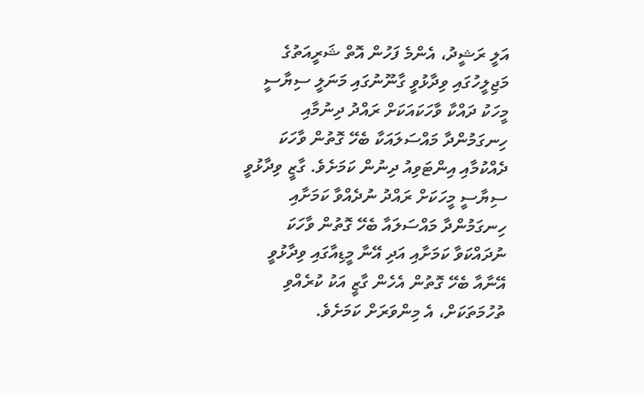އަލީ ރަޝީދު، އެންމެ ފަހުން އޮތް ޝަރީއަތުގެ މަޖިލީހުގައި ވިދާޅުވީ ގާނޫނުގައި މަނަލީ ސިޔާސީ މީހަކު ދައްކާ ވާހަކައަކަށް ރައްދު ދިނުމާއި ހިނގަމުންދާ މައްސަލައަކާ ބެހޭ ގޮތުން ވާހަކަ ދެއްކުމާއި އިންޓަވިއު ދިނުން ކަމަށެވެ. ގާޒީ ވިދާޅުވީ ސިޔާސީ މީހަކަށް ރައްދު ނުދެއްވާ ކަމަށާއި ހިނގަމުންދާ މައްސަލައާ ބެހޭ ގޮތުން ވާހަކަ ނުދައްކަވާ ކަމަށާއި އަދި އޭނާ މީޑިއާގައި ވިދާޅުވީ އޭނާއާ ބެހޭ ގޮތުން އެހެން ގާޒީ އަކު ކުރެއްވި ތުހުމަތަކަށް، އެ މިންވަރަށް ކަމަށެވެ.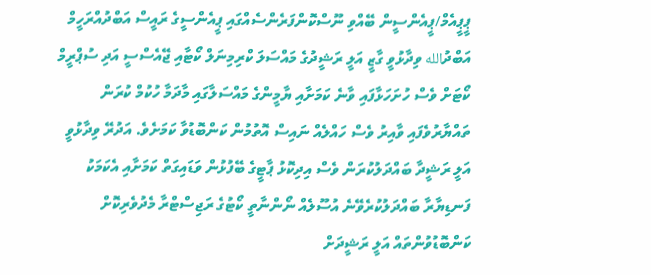ޕީޕީއެމް/ޕީއެންސީން ބޭއްވި ނޫސްކޮންފަރެންސެއްގައި ޕީއެންސީގެ ރައީސް އަބްދުއްރަހީމް އަބްދުالله ވިދާޅުވީ ގާޒީ އަލީ ރަޝީދުގެ މައްސަލަ ކްރިމިނަލް ކޯޓާއި ޖޭއެސްސީ އަދި ސުޕްރީމް ކޯޓަށް ވެސް ހުށަހަޅާފައި ވާނެ ކަމަށާއި ޔާމީންގެ މައްސަލާގައި މާދަމާ ހުކުމް ކުރަން ތައްޔާރުވެފައި ވާއިރު ވެސް ހައްލެއް ނައިސް އޮތުމުން ކަންބޮޑުވާ ކަމަށެވެ. އަދުރޭ ވިދާޅުވީ އަލީ ރަޝީދާ ބައްދަލުކުރަން ވެސް އިދިކޮޅު ޕާޓީގެ ބޭފުޅުން ވަޑައިގަތް ކަމަށާއި އެކަމަކު ފަނޑިޔާރާ ބައްދަލުކުރެވޭނެ އުސޫލެއް ނޯންނާތީ ކޯޓުގެ ރަޖިސްޓްރާ މެދުވެރިކޮށް ކަންބޮޑުވުންތައް އަލީ ރަޝީދަށް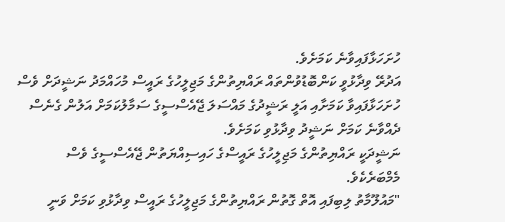ހުށަހަޅާފައިވާނެ ކަމަށެވެ.
އަދުރޭ ވިދާޅުވީ ކަންބޮޑުވުންތައް ރައްޔިތުންގެ މަޖިލީހުގެ ރައީސް މުހައްމަދު ނަޝީދަށް ވެސް ހުށަހަޅާފައިވާ ކަމަށާއި އަލީ ރަޝީދުގެ މައްސަލަ ޖޭއެސްސީގެ ސަމާލުކަމަށް އަލުން ގެނެސް ދެއްވާނެ ކަމަށް ނަޝީދު ވިދާޅުވި ކަމަށެވެ.
ނަޝީދަކީ ރައްޔިތުންގެ މަޖިލީހުގެ ރައީސްގެ ހައިސިއްޔަތުން ޖޭއެސްސީގެ ވެސް މެމްބަރެކެވެ.
"މައުލޫމާތު ލިބިފައި އޮތް ގޮތުން ރައްޔިތުންގެ މަޖިލީހުގެ ރައީސް ވިދާޅުވި ކަމަށް ވަނީ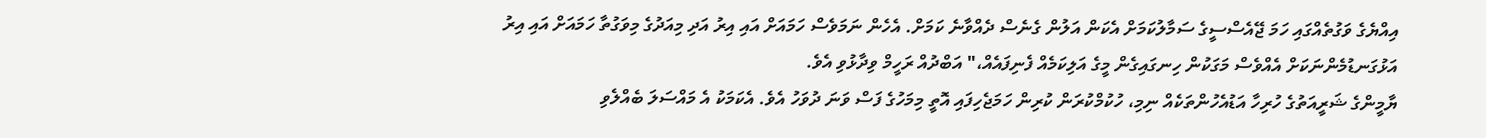އިއްޔެގެ ވަގުތެއްގައި ހަމަ ޖޭއެސްސީގެ ސަމާލުކަމަށް އެކަން އަލުން ގެނެސް ދެއްވާނެ ކަމަށް. އެހެން ނަމަވެސް ހަމައަށް އައި އިރު އަދި މިއަދުގެ މިވަގުތާ ހަމައަށް އައި އިރު އަޅުގަނޑުމެންނަކަށް އެއްވެސް މަގަކުން ހިނގައިގެން މީގެ އަލިކަމެއް ފެނިފައެއް،" އަބްދުއް ރަހީމް ވިދާޅުވި އެވެ.
ޔާމީންގެ ޝަރީއަތުގެ ހުރިހާ އަޑުއެހުންތަކެއް ނިމި، ހުކުމްކުރަން ކުރިން ހަމަޖެހިފައި އޮތީ މިމަހުގެ ފަސް ވަނަ ދުވަހު އެވެ. އެކަމަކު އެ މައްސަލަ ބެއްލެވި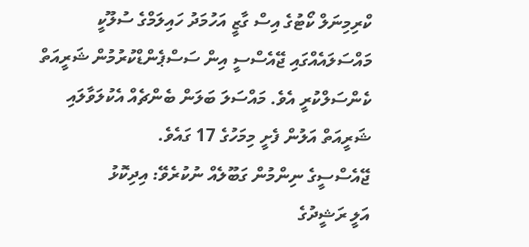ކްރިމިނަލް ކޯޓުގެ އިސް ގާޒީ އަހުމަދު ހައިލަމްގެ ސުލޫކީ މައްސަލައެއްގައި ޖޭއެސްސީ އިން ސަސްޕެންޑްކުރުމުން ޝަރީއަތް ކެންސަލްކުރީ އެވެ. މައްސަލަ ބަލަން ބެންޗެއް އެކުލަވާލައި ޝަރީއަތް އަލުން ފެށީ މިމަހުގެ 17 ގައެވެ.
ޖޭއެސްސީގެ ނިންމުން ގަބޫލެއް ނުކުރެވޭ: އިދިކޮޅު
އަލީ ރަޝީދުގެ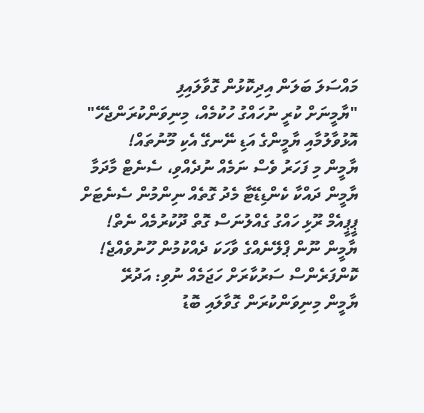މައްސަލަ ބަލަން އިދިކޮޅުން ގޮވާލައިފި
"ޔާމީނަށް ކުރީ ނުހައްގު ހުކުމެއް، މިނިވަންކުރަންޖެހޭ"
އޮޅުވާލުމާއި ޔާމީންގެ އަޑި ނޭނގޭ އެކި މޫނުތައް!
ޔާމީން މި ފަހަރު ވެސް ނަމެއް ނުދެއްވި، ސެނެޓް މާދަމާ
ޔާމީން ދައްކާ ކެންޑިޑޭޓާ މެދު ގޮތެއް ނިންމުން ސެނެޓަށް
ޕީޕީއެމް ރޫޅި ހައްގު ގެއްލުނަސް ގޮތް ދޫކުރުމެއް ނެތް!
ޔާމީން ނޫން ޕްލޭނެއްގެ ވާހަކަ ދެއްކުމުން ހޫނުވެއްޖެ!
ކޮންފަރެންސް ސަރުކާރަށް ހަޖަމެއް ނުވި: އަދުރޭ
ޔާމީން މިނިވަންކުރަން ގޮވާލައި ބޮޑު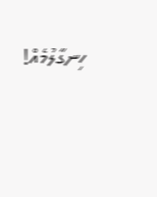ހިނގާލުމެއް!